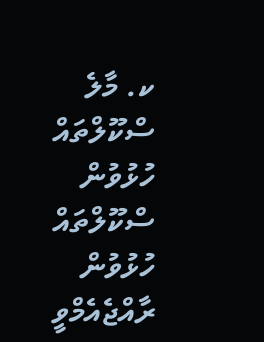ކ. މާލެ
ސްކޫލްތައް ހުޅުވުން
ސްކޫލްތައް ހުޅުވުން
ރާއްޖެއެމްވީ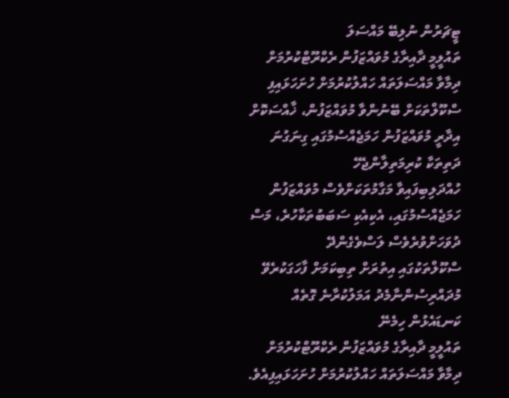ޓީޗަރުން ނުލިބޭ މައްސަލަ
ތައުލީމީ ދާއިރާގެ މުވައްޒަފުން ރެކްރޫޓްކުރުމަށް ދިމާވާ މައްސަލަތައް ހައްލުކުރުމަށް ހުށަހަޅައިފި
ސްކޫލްތަކަށް ބޭނުންވާ މުވައްޒަފުން، ޚާއްސަކޮށް އިދާރީ މުވައްޒަފުން ހަމަޖެއްސުމުގައި ގިނަގުނަ ދަތިތަކާ ކުރިމަތިލާންޖެހޭ
ހުއްދަލިބިފައިވާ މަގާމުތަކަށްވެސް މުވައްޒަފުން ހަމަޖެއްސުމުގައި، އެކިއެކި ސަބަބުތަކާހުރެ، މަސް ދުވަހަށްވުރެވެސް ލަސްވެގެންދޭ
ސްކޫލްތަކުގައި އިތުރަށް ތިބިކަމަށް ފާހަގަކުރެވޭ މުދައްރިސުންނާމެދު އަމަލުކުރާނެ ގޮތެއް ކަނޑައެޅުން ހިމެނޭ
ތައުލީމީ ދާއިރާގެ މުވައްޒަފުން ރެކްރޫޓްކުރުމަށް ދިމާވާ މައްސަލަތައް ހައްލުކުރުމަށް ހުށަހަޅައިފިއެވެ.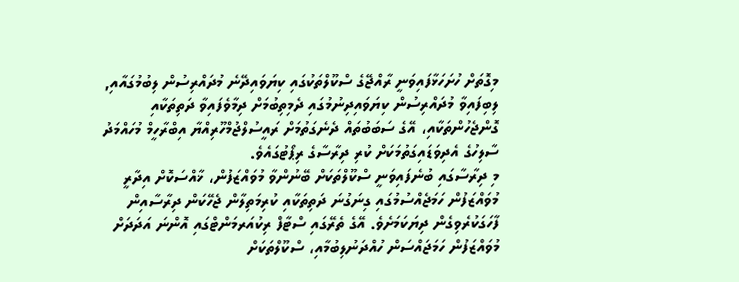މިގޮތަށް ހުށަހަޅާފައިވަނީ ރާއްޖޭގެ ސްކޫލްތަކުގައި ކިޔަވައިދޭނެ މުދައްރިސުން ލިބުމުގައާއި, ލިބިފައިވާ މުދައްރިސުން ކިޔަވައިދިނުމުގައި ދެމިތިބުމަށް ދިމާވެފައިވާ ދަތިތަކާއި ގޮންޖެހުންތަކާއި، އޭގެ ސަބަބުތައް ދެނެގަތުމަށް ރައީސުލްޖުމްހޫރިއްޔާ އިބްރާހީމް މުހައްމަދު ސާލިހުގެ އެދިވަޑައިގަތުމަކަށް ކުރި ދިރާސާގެ ރިޕޯޓުގައެވެ.
މި ދިރާސާގައި ބުނެފައިވަނީ ސްކޫލްތަކަށް ބޭނުންވާ މުވައްޒަފުން، ޚާއްސަކޮށް އިދާރީ މުވައްޒަފުން ހަމަޖެއްސުމުގައި ގިނަގުނަ ދަތިތަކާއި ކުރިމަތިލާން ޖެހޭކަން ދިރާސާއިން ފާހަގަކުރެވިގެން ދިޔަކަމަށެވެ. އޭގެ ތެރޭގައި ސްޓާފް ރިކުއަރމަންޓްގައި އޮންނަ އަދަދަށް މުވައްޒަފުން ހަމަޖައްސަން ހުއްދަނުލިބުމާއި، ސްކޫލްތަކަށް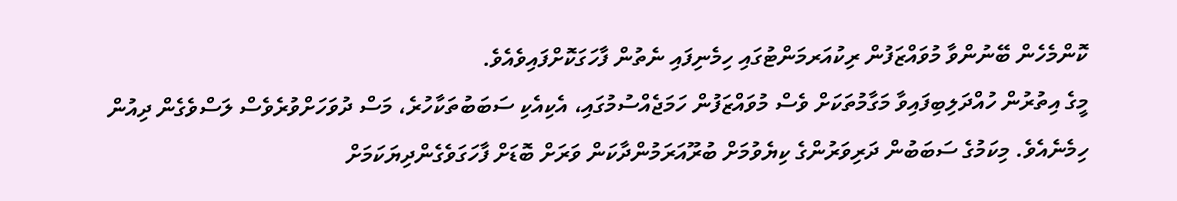ކޮންމެހެން ބޭނުންވާ މުވައްޒަފުން ރިކުއަރމަންޓުގައި ހިމެނިފައި ނެތުން ފާހަގަކޮށްފައިވެއެވެ.
މީގެ އިތުރުން ހުއްދަލިބިފައިވާ މަގާމުތަކަށް ވެސް މުވައްޒަފުން ހަމަޖެއްސުމުގައި، އެކިއެކި ސަބަބުތަކާހުރެ، މަސް ދުވަހަށްވުރެވެސް ލަސްވެގެން ދިއުން ހިމެނެއެވެ. މިކަމުގެ ސަބަބުން ދަރިވަރުންގެ ކިޔެވުމަށް ބުރޫއަރަމުންދާކަން ވަރަށް ބޮޑަށް ފާހަގަވެގެންދިޔަކަމަށް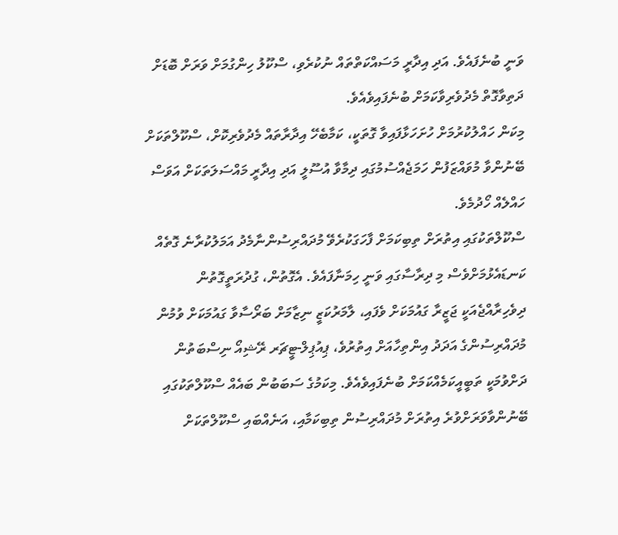ވަނީ ބުނެފައެވެ. އަދި އިދާރީ މަސައްކަތްތައް ނުކުރެވި، ސްކޫލު ހިންގުމަށް ވަރަށް ބޮޑަށް ދަތިވާގޮތް މެދުވެރިވާކަމަށް ބުނެފައިވެއެވެ.
މިކަން ހައްލުކުރުމަށް ހުށަހަޅާފައިވާ ގޮތަކީ، ކަމާބެހޭ އިދާރާތައް މެދުވެރިކޮށް، ސްކޫލްތަކަށް ބޭނުންވާ މުވައްޒަފުން ހަމަޖެއްސުމުގައި ދިމާވާ އުސޫލީ އަދި އިދާރީ މައްސަލަތަކަށް އަވަސް ހައްލެއް ހޯދުމެވެ.
ސްކޫލްތަކުގައި އިތުރަށް ތިބިކަމަށް ފާހަގަކުރެވޭ މުދައްރިސުންނާމެދު އަމަލުކުރާނެ ގޮތެއް ކަނޑައެޅުމަށްވެސް މި ދިރާސާގައި ވަނީ ހިމަނާފައެވެ. އެގޮތުން، ގުދުރަތީގޮތުން ދިވެހިރާއްޖެއަކީ ޖަޒީރާ ގައުމަކަށް ވެފައި، ލާމަރުކަޒީ ނިޒާމަށް ބަރޯސާވާ ގައުމަކަށް ވުމުން މުދައްރިސުންގެ އަދަދު އިންތިހާއަށް އިތުރުވެ، ޕިއުޕިލް-ޓީޗަރ ރޭޝިއޯ ނިސްބަތުން ދަށްވުމަކީ ތަބީއީކަމެއްކަމަށް ބުނެފައިވެއެވެ. މިކަމުގެ ސަބަބުން ބައެއް ސްކޫލްތަކުގައި ބޭނުންވާވަރަށްވުރެ އިތުރަށް މުދައްރިސުން ތިބިކަމާއި، އަނެއްބައި ސްކޫލްތަކަށް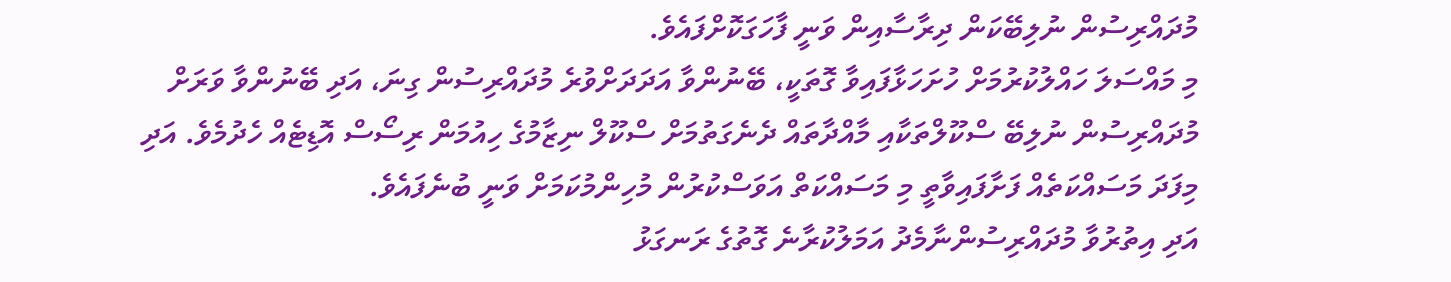މުދައްރިސުން ނުލިބޭކަން ދިރާސާއިން ވަނީ ފާހަގަކޮށްފައެވެ.
މި މައްސަލަ ހައްލުކުރުމަށް ހުށަހަޅާފައިވާ ގޮތަކީ، ބޭނުންވާ އަދަދަށްވުރެ މުދައްރިސުން ގިނަ، އަދި ބޭނުންވާ ވަރަށް މުދައްރިސުން ނުލިބޭ ސްކޫލްތަކާއި މާއްދާތައް ދެނެގަތުމަށް ސްކޫލް ނިޒާމުގެ ހިއުމަން ރިސޯސް އޮޑިޓެއް ހެދުމެވެ. އަދި މިފަދަ މަސައްކަތެއް ފަށާފައިވާތީ މި މަސައްކަތް އަވަސްކުރުން މުހިންމުކަމަށް ވަނީ ބުނެފައެވެ.
އަދި އިތުރުވާ މުދައްރިސުންނާމެދު އަމަލުކުރާނެ ގޮތުގެ ރަނގަޅު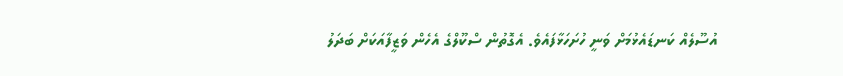އުސޫލެއް ކަނޑައެޅުމަށް ވަނީ ހުށަހަޅާފައެވެ. އެގޮތުން ސްކޫލްގެ އެހެން ވަޒީފާއަކަށް ބަދަލު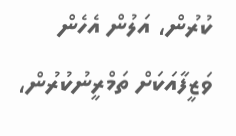ކުރުން، އަލުން އެހެން ވަޒީފާއަކަށް ތަމްރީނުކުރުން،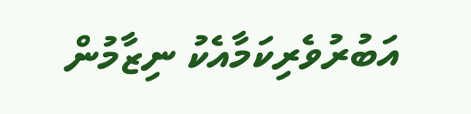އަބުރުވެރިކަމާއެކު ނިޒާމުން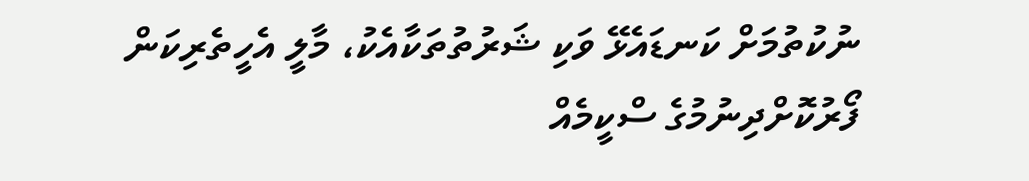ނުކުތުމަށް ކަނޑައެޅޭ ވަކި ޝަރުތުތަކާއެކު، މާލީ އެހީތެރިކަން ފޯރުކޮށްދިނުމުގެ ސްކީމެއް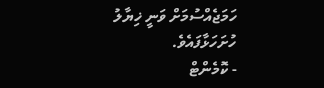ހަމަޖެއްސުމަށް ވަނީ ޚިޔާލު ހުށަހަޅާފައެވެ.
- ކޮމެންޓް